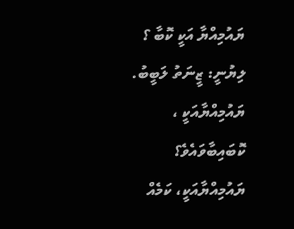ޔައުމިއްޔާ އަކީ ކޮބާ ؟
ލިޔުނީ: ޒީނަތު ލަބީބު.
ޔައުމިއްޔާއަކީ ، ކޮބައިބާވައެވެ؟ ޔައުމިއްޔާއަކީ، ކަމެއް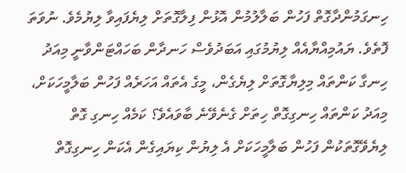ހިނގަމުންދާގޮތް ފަހުން ބަލާލުމުން އޮޅުން ފިލާގޮތަށް ލިޔެފައިވާ ލިޔުމެވެ. ނުވަތަ ފޮތެވެ. ޔައުމިއްޔާއެއް ލިޔުމުގައި އަބަދުވެސް ހަނދާން ބަހައްޓަންވާނީ މިއަދު ހިނގާ ކަންތައް މިލިޔާގޮތަށް ލިޔެގެން، މީގެ އެތައް އަހަރެއް ފަހުން ބަލާމީހަކަށް، މިއަދު ކަންތައް ހިނގިގޮތް ހިތަށް ގެނެވޭނެ ބާވައެވެ؟ ކަމެއް ހިނގި ގޮތް ލިޔެވޭގޮތަކުން ފަހުން ބަލާމީހަކަށް އެ ލިޔުން ކިޔައިގެން އެކަން ހިނގިގޮތް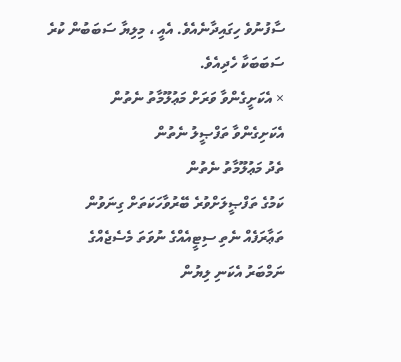ސާފުނުވެ ހިގައިދާނެއެވެ. އެއީ ، މިލިޔާ ސަބަބުން ކުރެ ސަބަބަކާ ހެދިއެވެ.
× އެކަށީގެންވާ ވަރަށް މަޢުލޫމާތު ނެތުން
އެކަށިގެންވާ ތަފްޞީލު ނެތުން
ތެދު މަޢުލޫމާތު ނެތުން
ކަމުގެ ތަފްޞީލަށްވުރެ ބޭރުވާހަކަތަށް ގިނަވުން
ތަޢާރަފެއް ނެތި ސިޓީއެއްގެ ނުވަތަ މެސެޖެއްގެ
ނަމްބަރު އެކަނި ލިޔުން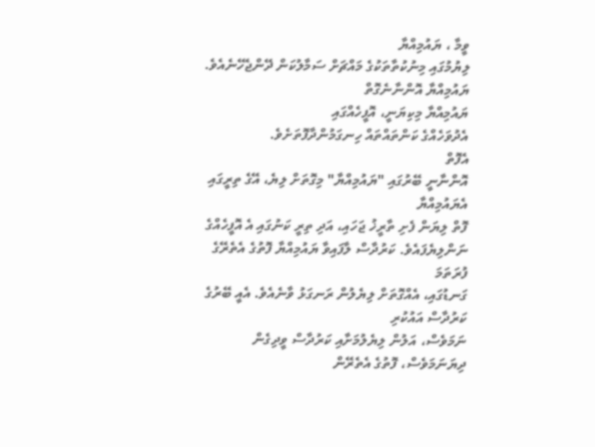ވީމާ ، ޔައުމިއްޔާ
ލިޔުމުގައި މިނުކުތާތަކުގެ މައްޗަށް ސަމާލުކަން ދޭންޖެހޭނެއެވެ.
ޔައުމިއްޔާ އޮންނާނެގޮތް
ޔައުމިއްޔާ މިކިޔަނީ، އޮފީހެއްގައި
އެދުވަހެއްގެ ކަންތައްތައް ހިނގަމުންދާފޮތަށެވެ.
އެފޮތް
އޮންނާނީ ބޭރުގައި "ޔައުމިއްޔާ" މިގޮތަށް ލިޔެ، އޭގެ ތިރީގައި އެޔައުމިއްޔާ
ފޮތް ލިޔަން ފެށި ތާރީޚު ޖަހައި، އަދި ތިރީ ކަނުގައި އެ އޮފީހެއްގެ
ނަންލިޔެފައެވެ. ކަރުދާސް ލާފައިވާ ޔައުމިއްޔާ ފޮތުގެ އެތެރޭގެ ފުރަތަމަ
ގަނޑުގައި، އެއްގޮތަށް ލިޔެލުން ރަނގަޅު ވާނެއެވެ. އެއީ ބޭރުގެ ކަރުދާސް އައުކުރި
ނަމަވެސް، އަލުން ލިޔެލުމަށާއި ކަރުދާސް ވީދިގެން ދިޔަނަމަވެސް، ފޮތުގެ އެތެރޭން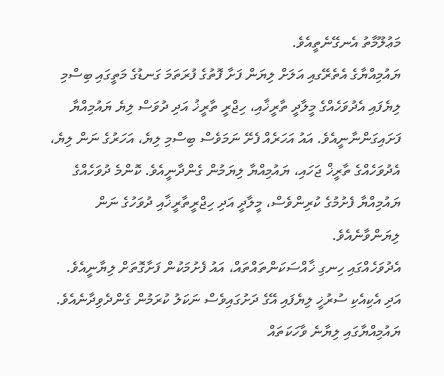މަޢުލޫމާތު އެނގޭނެތީއެވެ.
ޔައުމިއްޔާގެ އެތެރޭގއި އަލަށް ލިޔަން ފަށާ ފޮތުގެ ފުރަތަމަ ގަނޑުގެ މަތީގައި ބިސްމި ލިޔެފައި އެދުވަހެއްގެ މީލާދީ ތާރީޚާއި، ހިޖްރީ ތާރީޚު އަދި ދުވަސް ލިޔެ ޔައުމިއްޔާ ފަށައިގަންނާނީއެވެ. އައު އަހަރެއް ފެށޭ ނަމަވެސް ބިސްމި ލިޔެ، އަހަރުގެ ނަން ލިޔެ، އެދުވަހެއްގެ ތާރީޚް ޖަހައި، ޔައުމިއްޔާ ލިޔަމުން ގެންދާނީއެވެ. ކޮންމެ ދުވަހެއްގެ ޔައުމިއްޔާ ފެށުމުގެ ކުރިންވެސް، މީލާދީ އަދި ހިޖްރީތާރީޚާއި ދުވަހުގެ ނަން ލިޔަންވާނެއެވެ.
އެދުވަހެއްގައި ހިނގި ޚާއްސަކަންތައްތައް، އައު ފެށުމަކުން ފަށާގޮތަށް ލިޔާނީއެވެ. އަދި އެކިއެކި ސުރުޚީ ލިޔެފައި އޭގެ ދަށުގައިވެސް ނަކަލު ކުރަމުން ގެންދެވިދާނެއެވެ.
ޔައުމިއްޔާގައި ލިޔާނެ ވާހަކަތައް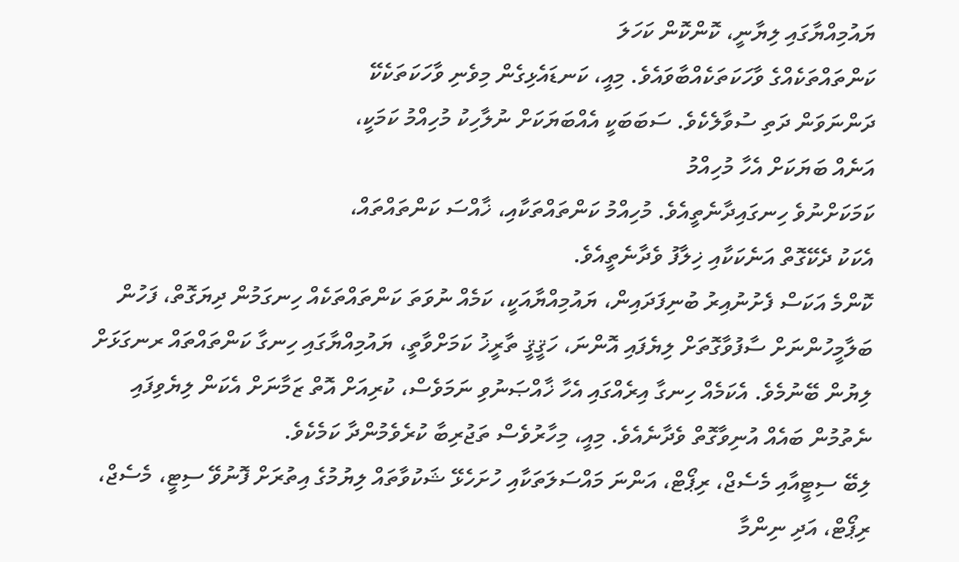ޔައުމިއްޔާގައި ލިޔާނީ، ކޮންކޮން ކަހަލަ
ކަންތައްތަކެއްގެ ވާހަކަތަކެއްބާވައެވެ. މިއީ، ކަނޑައެޅިގެން މިވެނި ވާހަކަތަކެކޭ
ދަންނަވަން ދަތި ސުވާލެކެވެ. ސަބަބަކީ އެއްބަޔަކަށް ނުލާހިކު މުހިއްމު ކަމަކީ،
އަނެއް ބަޔަކަށް އެހާ މުހިއްމު
ކަމަކަށްނުވެ ހިނގައިދާނެތީއެވެ. މުހިއްމު ކަންތައްތަކާއި، ޚާއްސަ ކަންތައްތައް،
އެކަކު ދެކޭގޮތް އަނެކަކާއި ޚިލާފު ވެދާނެތީއެވެ.
ކޮންމެ އަކަސް ފެށުނުއިރު ބުނިފަދައިން، ޔައުމިއްޔާއަކީ، ކަމެއް ނުވަތަ ކަންތައްތަކެއް ހިނގަމުން ދިޔަގޮތް، ފަހުން ބަލާމީހުންނަށް ސާފުވާގޮތަށް ލިޔެފައި އޮންނަ، ހަޤީޤީ ތާރީޚު ކަމަށްވާތީ، ޔައުމިއްޔާގައި ހިނގާ ކަންތައްތައް ރނގަޅަށް ލިޔުން ބޭނުމެވެ. އެކަމެއް ހިނގާ އިރެއްގައި އެހާ ޚާއްޞަނުވި ނަމަވެސް، ކުރިއަށް އޮތް ޒަމާނަށް އެކަން ލިޔެވިފައި ނެތުމުން ބައެއް އުނިވާގޮތް ވެދާނެއެވެ. މިއީ، މިހާރުވެސް ތަޖުރިބާ ކުރެވެމުންދާ ކަމެކެވެ.
ލިބޭ ސިޓީއާއި މެސެޖް، ރިޕޯޓް، އަންނަ މައްސަލަތަކާއި ހުށަހެޅޭ ޝަކުވާތައް ލިޔުމުގެ އިތުރަށް ފޮނުވޭ ސިޓީ، މެސެޖް، ރިޕޯޓް، އަދި ނިންމާ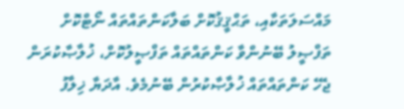މައްސަލަތަކާއި، ތަޙްޤީޤުކޮށް ބަލާކަންތައްތައް ނޯޓްކޮށް ތަފްޞީލު ބޭނުންވާ ކަންތައްތައް ތަފްޞީލުކޮށް، ޚުލާޞާކުރަން ޖެހޭ ކަންތައްތައް ޚުލާޞާކުރުން ބޭނުމެވެ. އާދަޔާ ޚިލާފު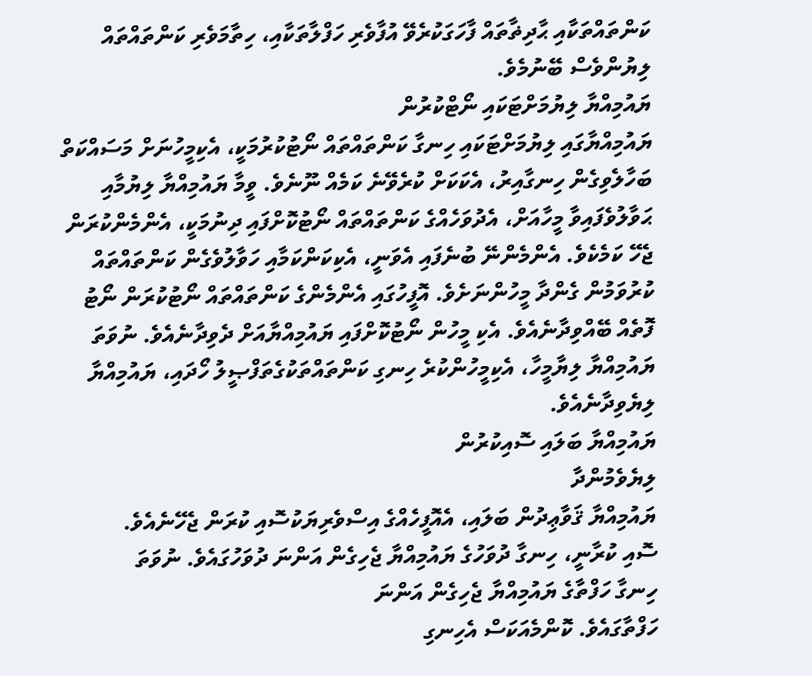ކަންތައްތަކާއި ޙާދިޡާތައް ފާހަގަކުރެވޭ އުފާވެރި ހަފްލާތަކާއި، ހިތާމަވެރި ކަންތައްތައް ލިޔުންވެސް ބޭނުމެވެ.
ޔައުމިއްޔާ ލިޔުމަށްޓަކައި ނޯޓްކުރުން
ޔައުމިއްޔާގައި ލިޔުމަށްޓަކައި ހިނގާ ކަންތައްތައް ނޯޓުކުރުމަކީ، އެކިމީހުނަށް މަސައްކަތް ބަހާލެވިގެން ހިނގާއިރު، އެކަކަށް ކުރެވޭނެ ކަމެއް ނޫނެވެ. ވީމާ ޔައުމިއްޔާ ލިޔުމާއި ޙަވާލުވެފައިވާ މީހާއަށް، އެދުވަހެއްގެ ކަންތައްތައް ނޯޓުކޮށްފައި ދިނުމަކީ، އެންމެންކުރަން ޖެހޭ ކަމެކެވެ. އެންމެންނޭ ބުނެފައި އެވަނީ، އެކިކަންކަމާއި ހަވާލުވެގެން ކަންތައްތައް ކުރުވަމުން ގެންދާ މީހުންނަށެވެ. އޮފީހުގައި އެންމެންގެ ކަންތައްތައް ނޯޓުކުރަން ނޯޓު ފޮތެއް ބޭއްވިދާނެއެވެ. އެކި މީހުން ނޯޓުކޮށްފައި ޔައުމިއްޔާއަށް ދެވިދާނެއެވެ. ނުވަތަ ޔައުމިއްޔާ ލިޔާމީހާ، އެކިމީހުންކުރެ ހިނގި ކަންތައްތަކުގެތަފްޞީލު ހޯދައި، ޔައުމިއްޔާ ލިޔެވިދާނެއެވެ.
ޔައުމިއްޔާ ބަލައި ސޮއިކުރުން
ލިޔެވެމުންދާ
ޔައުމިއްޔާ ޤަވާޢިދުން ބަލައި، އެއޮފީހެއްގެ އިސްވެރިޔަކުސޮއި ކުރަން ޖެހޭނެއެވެ.
ސޮއި ކުރާނީ، ހިނގާ ދުވަހުގެ ޔައުމިއްޔާ ޖެހިގެން އަންނަ ދުވަހުގައެވެ. ނުވަތަ
ހިނގާ ހަފްތާގެ ޔައުމިއްޔާ ޖެހިގެން އަންނަ
ހަފްތާގައެވެ. ކޮންމެއަކަސް އެހިނގި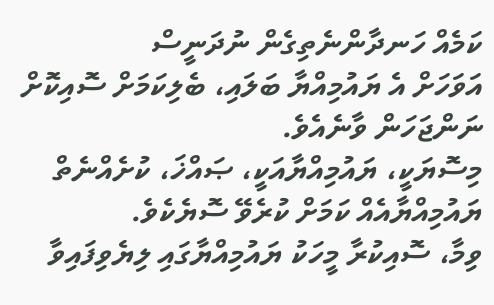ކަމެއް ހަނދާންނެތިގެން ނުދަނީސް
އަވަހަށް އެ ޔައުމިއްޔާ ބަލައި، ބެލިކަމަށް ސޮއިކޮށް ނަންޖަހަން ވާނެއެވެ.
މިސޮޔަކީ، ޔައުމިއްޔާއަކީ، ޞައްޚަ، ކުށެއްނެތް ޔައުމިއްޔާއެއް ކަމަށް ކުރެވޭ ސޮޔެކެވެ.
ވިމާ، ސޮއިކުރާ މީހަކު ޔައުމިއްޔާގައި ލިޔެވިފައިވާ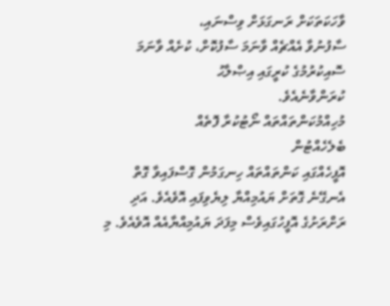ވާހަކަތަކަށް ރަނގަޅަށް ވިސްނައި،
ސާފުނުވާ އެއްޗެއް ވާނަމަ ސާފުކޮށް، ކުށެއް ވާނަމަ ސޮއިކުރުމުގެ ކުރީގައި އިޞްލާޙު
ކުރަންވާނެއެވެ.
މުހިއްމުކަންތައްތައް ނޯޓުކުރާ ފޮތެއް
ބެލެހެއްޓުން
އޮފީހެއްގައި ކަންތައްތައް ހިނގަމުން ގޮސްފައިވާ ގޮތް އެނގޭނެ ގޮތަށް ޔައުމިއްޔާ ލިޔެވިފައި އޮވެއެވެ. އަދި ރަށްރަށުގެ އޮފީހުގައިވެސް މިފަދަ ޔައުމިއްޔާއެއް އޮވެއެވެ. މި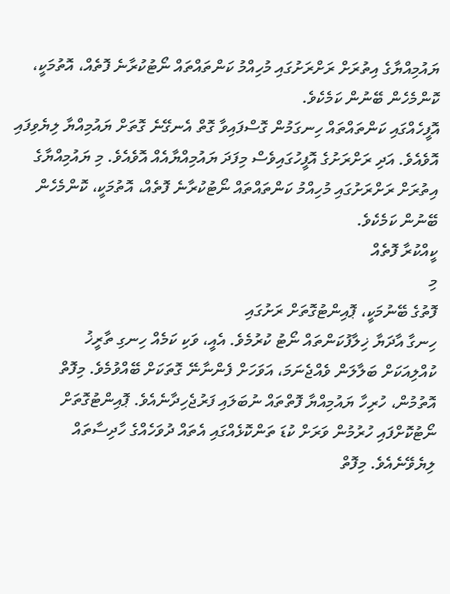ޔައުމިއްޔާގެ އިތުރަށް ރަށްރަށުގައި މުހިއްމު ކަންތައްތައް ނޯޓުކުރާނެ ފޮތެއް، އޮތުމަކީ، ކޮންމެހެން ބޭނުން ކަމެކެވެ.
އޮފީހެއްގައި ކަންތައްތައް ހިނގަމުން ގޮސްފައިވާ ގޮތް އެނގޭނެ ގޮތަށް ޔައުމިއްޔާ ލިޔެވިފައި އޮވެއެވެ. އަދި ރަށްރަށުގެ އޮފީހުގައިވެސް މިފަދަ ޔައުމިއްޔާއެއް އޮވެއެވެ. މި ޔައުމިއްޔާގެ އިތުރަށް ރަށްރަށުގައި މުހިއްމު ކަންތައްތައް ނޯޓުކުރާނެ ފޮތެއް، އޮތުމަކީ، ކޮންމެހެން ބޭނުން ކަމެކެވެ.
ކީއްކުރާ ފޮތެއް
މި
ފޮތުގެ ބޭނުމަކީ، ޕޮއިންޓުގޮތަށް ރަށުގައި
ހިނގާ އާދަޔާ ޚިލާފުކަންތައް ނޯޓު ކުރުމެވެ. އެއީ، ވަކި ކަމެއް ހިނގި ތާރީޚު
ކުއްލިއަކަށް ބަލާލަން ވެއްޖެނަމަ، އަވަހަށް ފެންނާނޭ ގޮތަކަށް ބޭއްވުމެވެ. މިފޮތް
އޮތުމުން، ހުރިހާ ޔައުމިއްޔާ ފޮތްތައް ނުބަލައި ފަރުޖެހިދާނެއެވެ. ޕޮއިންޓުގޮތަށް
ނޯޓުކޮށްފައި ހުރުމުން ވަރަށް ކުޑަ ތަންކޮޅެއްގައި އެތައް ދުވަހެއްގެ ހާދިސާތައް
ލިޔެވޭނެއެވެ. މިފޮތް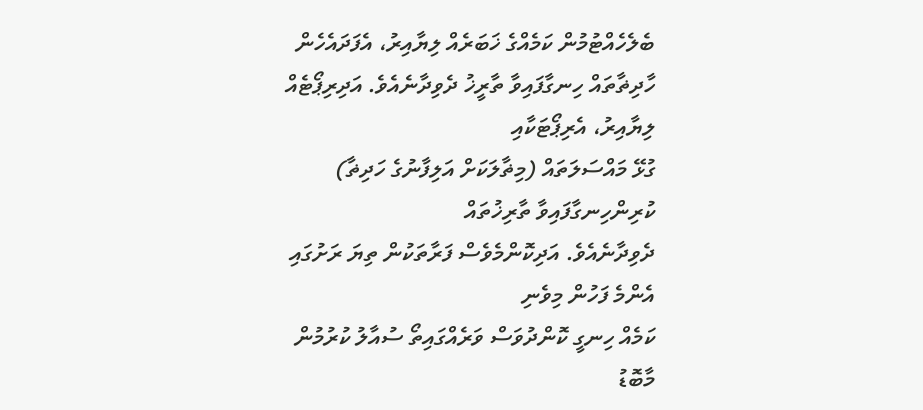ބެލެހެއްޓުމުން ކަމެއްގެ ޚަބަރެއް ލިޔާއިރު، އެފަދައެހެން
ހާދިޡާތައް ހިނގާފައިވާ ތާރީޚު ދެވިދާނެއެވެ. އަދިރިޕޯޓެއް ލިޔާއިރު، އެރިޕޯޓަކާއި
ގުޅޭ މައްސަލަތައް (މިޡާލަކަށް އަލިފާނުގެ ހަދިޡާ) ކުރިންހިނގާފައިވާ ތާރިޚުތައް
ދެވިދާނެއެވެ. އަދިކޮންމެވެސް ފަރާތަކުން ތިޔަ ރަށުގައި އެންމެ ފަހުން މިވެނި
ކަމެއް ހިނގީ ކޮންދުވަސް ވަރެއްގައިތޯ ސުއާލު ކުރުމުން މާބޮޑު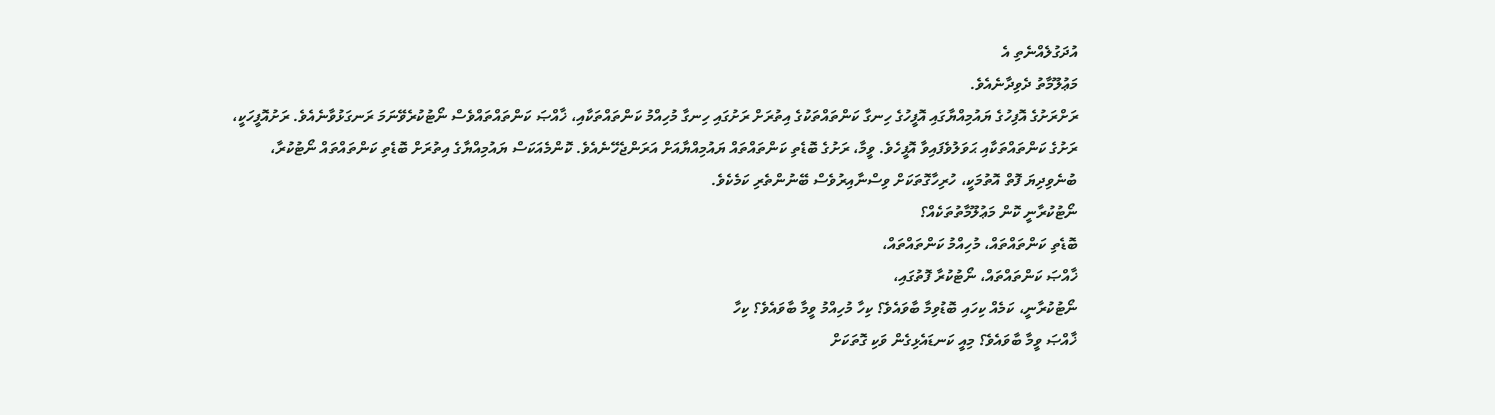އުދަގުލެއްނެތި އެ
މަޢުލޫމާތު ދެވިދާނެއެވެ.
ރަށްރަށުގެ އޮފިހުގެ ޔައުމިއްޔާގައި އޮފީހުގެ ހިނގާ ކަންތައްތަކުގެ އިތުރަށް ރަށުގައި ހިނގާ މުހިއްމު ކަންތައްތަކާއި، ޚާއްޞަ ކަންތައްތައްވެސް ނޯޓުކުރެވޭނަމަ ރަނގަޅުވާނެއެވެ. ރަށުއޮފީހަކީ، ރަށުގެ ކަންތައްތަކާއި ޙަވަލުވެފައިވާ އޮފީހެވެ. ވީމާ، ރަށުގެ ބޮޑެތި ކަންތައްތައް ޔައުމިއްޔާއަށް އަރަންޖެހޭނެއެވެ. ކޮންމެއަކަސް ޔައުމިއްޔާގެ އިތުރަށް ބޮޑެތި ކަންތައްތައް ނޯޓުކުރާ، ބުނެވިދިޔަ ފޮތް އޮތުމަކީ، ހުރިހާގޮތަކަށް ވިސްނާއިރުވެސް ބޭނުންތެރި ކަމެކެވެ.
ނޯޓުކުރާނީ ކޮން މަޢުލޫމާތުތަކެއް؟
ބޮޑެތި ކަންތައްތައް، މުހިއްމު ކަންތައްތައް،
ޚާއްޞަ ކަންތައްތައް، ނޯޓުކުރާ ފޮތުގައި،
ނޯޓުކުރާނީ، ކަމެއް ކިހައި ބޮޑުވިމާ ބާވައެވެ؟ ކިހާ މުހިއްމު ވީމާ ބާވައެވެ؟ ކިހާ
ޚާއްޞަ ވީމާ ބާވައެވެ؟ މިއީ ކަނޑައެޅިގެން ވަކި ގޮތަކަށް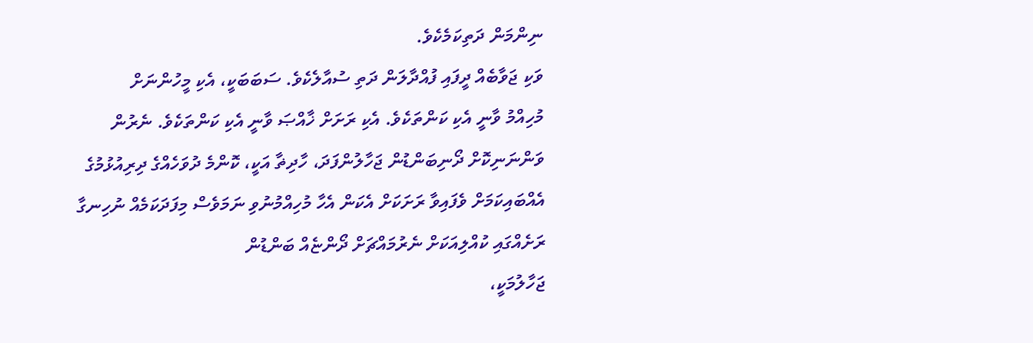ނިންމަން ދަތިކަމެކެވެ.
ވަކި ޖަވާބެއް ދީފައި ފުއްދާލަން ދަތި ސުއާލެކެވެ. ސަބަބަކީ، އެކި މީހުންނަށް
މުހިއްމު ވާނީ އެކި ކަންތަކެވެ. އެކި ރަށަށް ޚާއްޞަ ވާނީ އެކި ކަންތަކެވެ. ނެރުން
ވަންނަނިކޮށް ދޯނިބަންޑުން ޖަހާލުންފަދަ، ހާދިޡާ އަކީ، ކޮންމެ ދުވަހެއްގެ ދިރިއުޅުމުގެ އެއްބައިކަމަށް ވެފައިވާ ރަށަކަށް އެކަން އެހާ މުހިއްމުނުވި ނަމަވެސް މިފަދަކަމެއް ނުހިނގާ ރަށެއްގައި ކުއްލިއަކަށް ނެރުމައްޗަށް ދޯންޏެއް ބަންޑުން
ޖަހާލުމަކީ،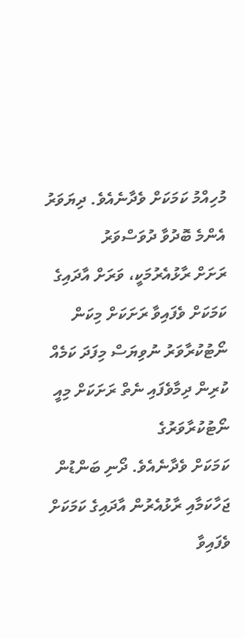މުހިއްމު ކަމަކަށް ވެދާނެއެވެ. ދިޔަވަރު އެންމެ ބޮދުވާ ދުވަސްވަރު
ރަށަށް ރާޅުއެރުމަކީ، ވަރަށް އާދައިގެ ކަމަކަށް ވެފައިވާ ރަށަކަށް މިކަން
ނޯޓުކުރާވަރު ނުވިޔަސް މިފަދަ ކަމެއް ކުރިން ދިމާވެފައި ނެތް ރަށަކަށް މިއީ ނޯޓުކުރާވަރުގެ
ކަމަކަށް ވެދާނެއެވެ. ދޯނި ބަންޑުން ޖަހާކަމާއި ރާޅުއެރުން އާދައިގެ ކަމަކަށް
ވެފައިވާ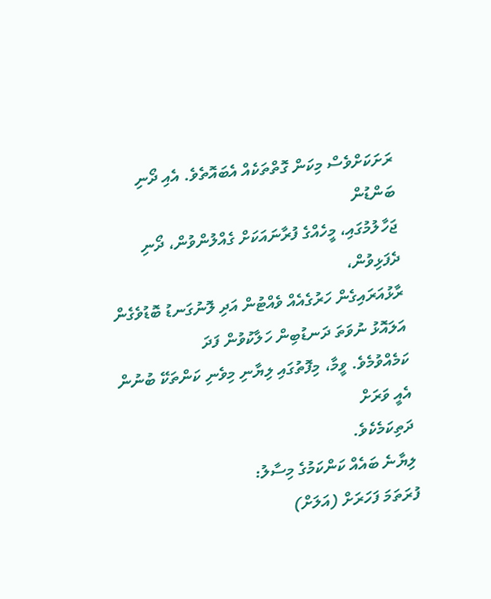ރަށަކަށްވެސް މިކަން ގޮތްތަކެއް އެބައޮތެވެ. އެއި ދޯނި ބަންޑުން
ޖަހާލުމުގައި، މީހެއްގެ ފުރާނައަކަށް ގެއްލުންވުން، ދޯނި ދެފަޅިވުން،
ރާޅުއަރައިގެން ހަރުގެއެއް ވެއްޓުން އަދި ލޮނުގަނޑު ބޮޑުވެގެން އަލައޮޅު ނުވަތަ ދަނޑުބިން ހަލާކުވުން ފަދަ
ކަމެއްވުމެވެ. ވީމާ، މިފޮތުގައި ލިޔާނި މިވެނި ކަންތަކޭ ބުނުން އެއީ ވަރަށް
ދަތިކަމެކެވެ.
ލިޔާނެ ބައެއް ކަންކަމުގެ މިސާލު:
ފުރަތަމަ ފަހަރަށް (އަލަށް)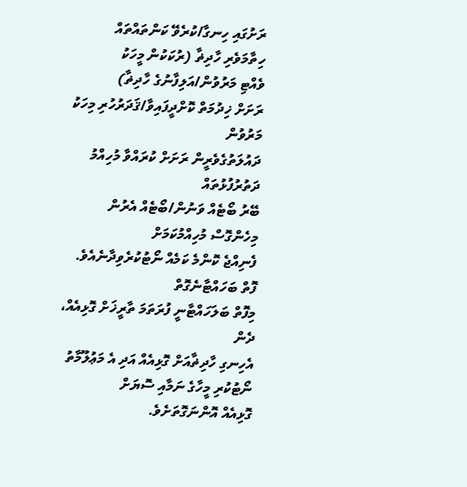ރަށުގައި ހިނގާ/ކުރެވޭ ކަންތައްތައް
ހިތާމަވެރި ހާދިޡާ (ރުކަކުން މީހަކު
ވެއްޓި މަރުވުން/އަލިފާނުގެ ހާދިޡާ)
ރަށަށް ޚިދުމަތް ކޮށްދީފައިވާ/ޤަދަރުހުރި މިހަކު މަރުވުން
ދައުލަތުގެވެރީން ރަށަށް ކުރައްވާ މުހިއްމު
ދަތުރުފުޅުތައް
ބޭރު ބޯޓެއް ވަނުން/ބޯޓެއް އެރުން
މިހެންގޮސް މުހިއްމުކަމަށް
ފެނިއްޖެ ކޮންމެ ކަމެއް ނޯޓުކުރެވިދާނެއެވެ.
ފޮތް ބަހައްޓާނެގޮތް
މިފޮތް ބަލަހައްޓާނީ ފުރަތަމަ ތާރީޚަށް ގޮޅިއެއް، ދެން
އެހިނގި ހާދިޡާއަށް ގޮޅިއެއް އަދި އެ މަޢުލޫމާތު ނޯޓުކުރި މީހާގެ ނަމާއި ސޮޔަށް
ގޮޅިއެއް އޮންނަގޮތަށެވެ.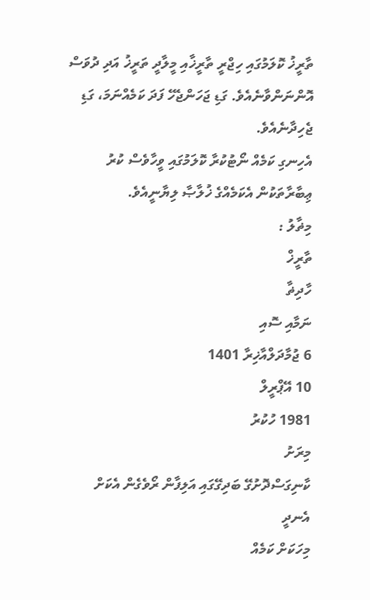ތާރީޚު ކޮލަމުގައި ހިޖްރީ ތާރީޚާއި މީލާދީ ތަރީޚު އަދި ދުވަސް އޮންނަންވާނެއެވެ. ގަޑި ޖަހަންޖެހޭ ފަދަ ކަމެއްނަމަ، ގަޑި ޖެހިދާނެއެވެ.
އެހިނގި ކަމެއް ނޯޓުކުރާ ކޮލަމުގައި ވީހާވެސް ކުރު ޢިބާރާތަކުން އެކަމެއްގެ ޚުލާޞާ ލިޔާނީއެވެ.
މިޡާލު :
ތާރީޚް
ހާދިޡާ
ނަމާއި ސޮއި
6 ޖުމާދަލްއާޚިރާ 1401
10 އޭޕްރީލް
1981 ހުކުރު
މިރަށު
ކާނިގަސްދޮށުގޭ ބަދިގޭގައި އަލިފާން ރޯވެގެން އެކަށް އެނދީ
މިހަކަށް ކަމެއް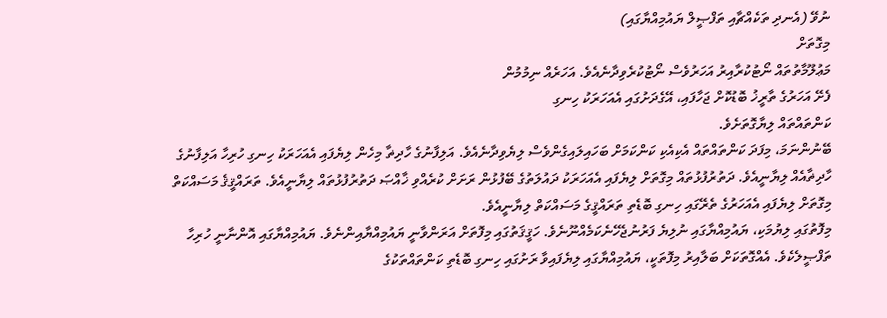ނުވޭ (އެނދި ތަކެއްޗާއި ތަފްޞީލް ޔައުމިއްޔާގައި)
މިގޮތަށް
މަޢުލޫމާތުތައް ނޯޓުކުރާއިރު އަހަރުވެސް ނޯޓުކުރެވިދާނެއެވެ. އަހަރެއް ނިމުމުން
ފެށޭ އަހަރުގެ ތާރީޚު ބޮޑުކޮށް ޖަހާފައި، އޭގެދަށުގައި އެއަހަރަކު ހިނގި
ކަންތައްތައް ލިޔާގޮތަށެވެ.
ބޭނުންނަމަ، މިފަދަ ކަންތައްތައް އެކިއެކި ކަންކަމަށް ބަހައިލައިގެންވެސް ލިޔެވިދާނެއެވެ. އަލިފާނުގެ ހާދިޡާ މިހެން ލިޔެފައި އެއަހަރަކު ހިނގި ހުރިހާ އަލިފާނުގެ ހާދިޡާއެއް ލިޔާނީއެވެ. ދަތުރުފުޅުތައް މިގޮތަށް ލިޔެފައި އެއަހަރަކު ދައުލަތުގެ ބޭފުޅުން ރަށަށް ކުރެއްވި ޚާއްޞަ ދަތުރުފުޅުތައް ލިޔާނީއެވެ. ތަރައްޤީޤެ މަސައްކަތް މިގޮތަށް ލިޔެފައި އެއަހަރުގެ ތެރޭގައި ހިނގި ބޮޑެތި ތަރައްޤީގެ މަސައްކަތް ލިޔާނީއެވެ.
މިފޮތުގައި ލިޔުމަކި، ޔައުމިއްޔާގައި ނުލިޔެ ފަރުނުޖެހޭނެކަމެއްނޫނެވެ. ހަޤީޤަތުގައި މިފޮތަށް އަރަންވާނީ ޔައުމިއްޔާއިންނެވެ. ޔައުމިއްޔާގައި އޮންނާނީ ހުރިހާ ތަފްޞީލެކެވެ. އެއްގޮތަކަށް ބަލާއިރު މިފޮތަކީ، ޔައުމިއްޔާގައި ލިޔެފައިވާ ރަށުގައި ހިނގި ބޮޑެތި ކަންތައްތަކުގެ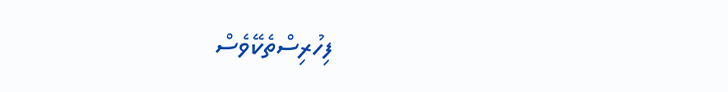ފިހުރިސްތެކޭވެސް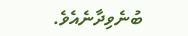ބުނެވިދާނެއެވެ.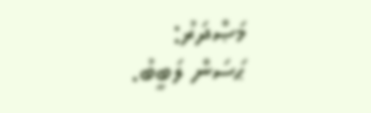މަޞްދަރު:
ޙަސަން ލަބީބު.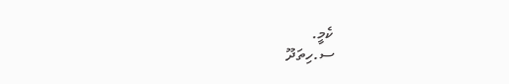ކެމީ.
ސ.ހިތަދޫ